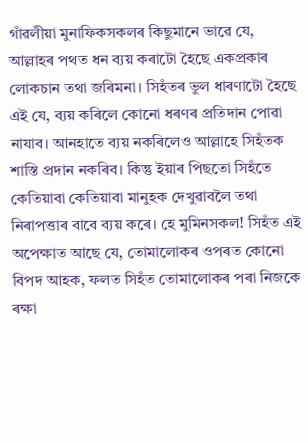গাঁৱলীয়া মুনাফিকসকলৰ কিছুমানে ভাৱে যে, আল্লাহৰ পথত ধন ব্যয় কৰাটো হৈছে একপ্ৰকাৰ লোকচান তথা জৰিমনা। সিহঁতৰ ভুল ধাৰণাটো হৈছে এই যে, ব্যয় কৰিলে কোনো ধৰণৰ প্ৰতিদান পোৱা নাযাব। আনহাতে ব্যয় নকৰিলেও আল্লাহে সিহঁতক শাস্তি প্ৰদান নকৰিব। কিন্তু ইয়াৰ পিছতো সিহঁতে কেতিয়াবা কেতিয়াবা মানুহক দেখুৱাবলৈ তথা নিৰাপত্তাৰ বাবে ব্যয় কৰে। হে মুমিনসকল! সিহঁত এই অপেক্ষাত আছে যে, তোমালোকৰ ওপৰত কোনো বিপদ আহক, ফলত সিহঁত তোমালোকৰ পৰা নিজকে ৰক্ষা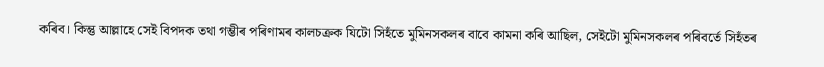কৰিব। কিন্তু আল্লাহে সেই বিপদক তথা গম্ভীৰ পৰিণামৰ কালচক্ৰক যিটো সিহঁতে মুমিনসকলৰ বাবে কামনা কৰি আছিল, সেইটো মুমিনসকলৰ পৰিবৰ্তে সিহঁতৰ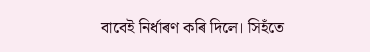বাবেই নিৰ্ধাৰণ কৰি দিলে। সিহঁতে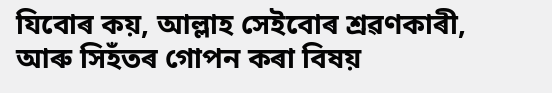যিবোৰ কয়, আল্লাহ সেইবোৰ শ্ৰৱণকাৰী, আৰু সিহঁতৰ গোপন কৰা বিষয়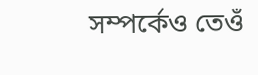সম্পৰ্কেও তেওঁ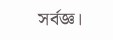সৰ্বজ্ঞ।